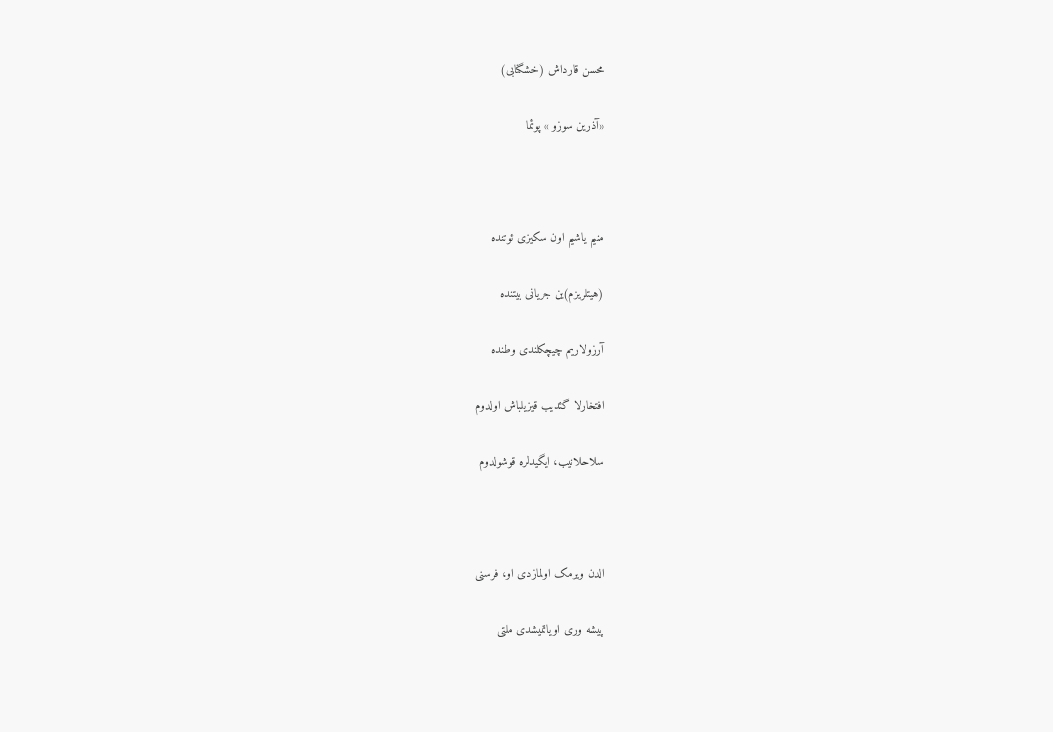محسن قارداش (خشگنابی)

«آذرین سوزو » پوئما



منیم یاشیم اون سکیزی ئوتنده

(هیتلریزم)ین جریانی بیتنده

آرزولاریم چیچکلندی وطنده

افتخارلا گئدیب قیزیلباش اولدوم

سلاحلانیب، ایگیدلره قوشولدوم



الدن ویرمک اولمازدی او، فرسنی

پیشه وری اویاتمیشدی ملتی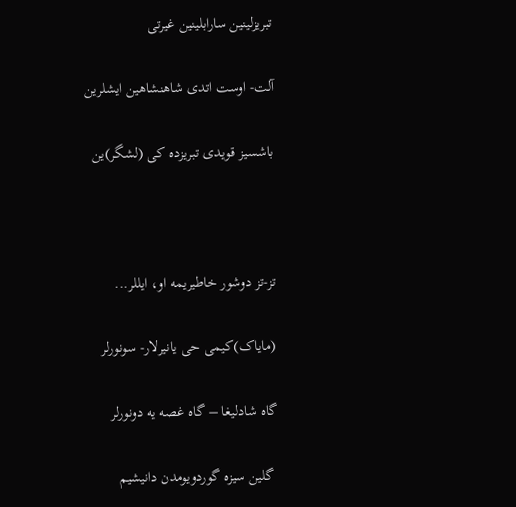تبریزلینین سارابلینین غیرتی

آلت- اوست اتدی شاهنشاهین ایشلرین

باشسیز قویدی تبریزده کی (لشگر)ین



تز-تز دوشور خاطیریمه او، ایللر...

(مایاک)کیمی حی یانیرلار- سونورلر

گاه شادلیغا – گاه غصه یه دونورلر

 گلین سیزه گوردویومدن دانیشیم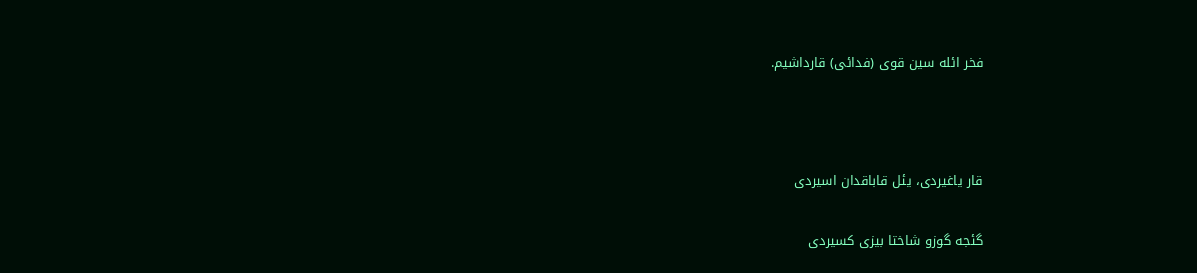فخر ائله سین قوی (فدائی) قارداشیم.



قار یاغیردی، یئل قاباقدان اسیردی

گئجه گوزو شاختا بیزی کسیردی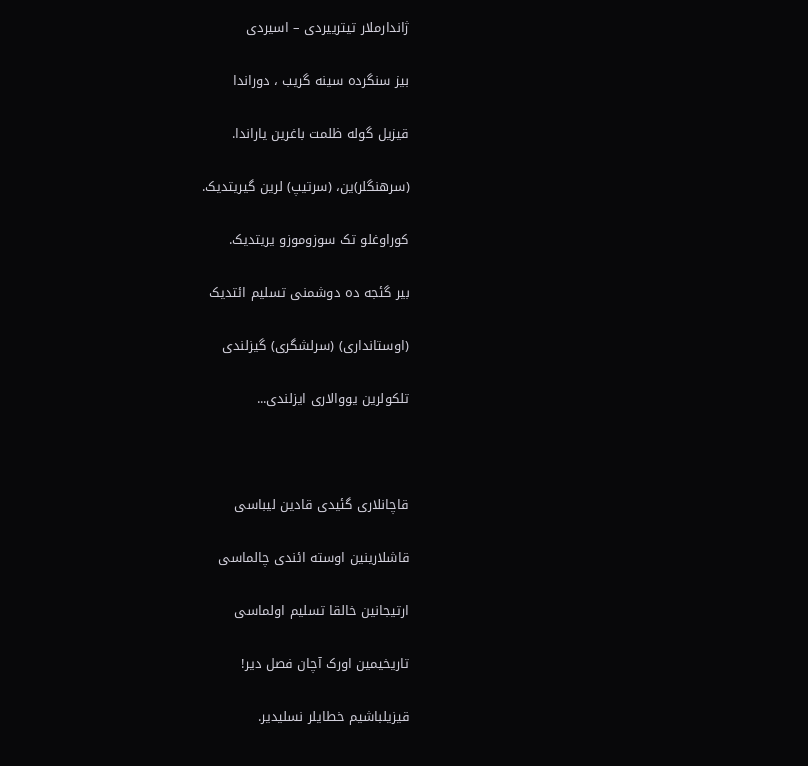ژاندارملار تیترییردی – اسیردی

بیز سنگرده سینه گریب ، دوراندا

قیزیل گوله ظلمت باغرین یاراندا.

(سرهنگلر)ین، (سرتیپ) لرین گیریتدیک.

کوراوغلو تک سوزوموزو یریتدیک.

بیر گئجه ده دوشمنی تسلیم ائتدیک

(اوستانداری) (سرلشگری) گیزلندی

تلکولرین یووالاری ایزلندی...



قاچانلاری گئیدی قادین لیباسی

قاشلارینین اوسته ائندی چالماسی

ارتیجانین خالقا تسلیم اولماسی

تاریخیمین اورک آچان فصل دیر!

قیزیلباشیم خطایلر نسلیدیر.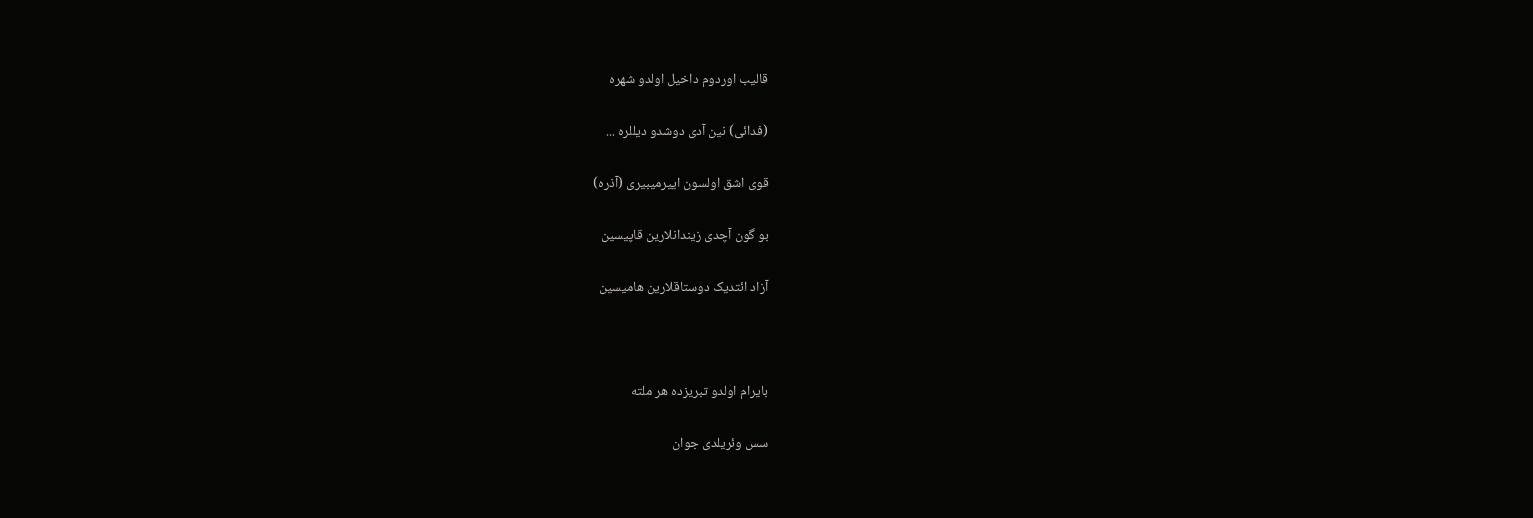قالیب اوردوم داخیل اولدو شهره

(فدائی) نین آدی دوشدو دیللره ...

قوی اشق اولسون اییرمیبیری (آذره)

بو گون آچدی زیندانلارین قاپیسین

آزاد ائتدیک دوستاقلارین هامیسین



بایرام اولدو تبریزده هر ملته

سس وئریلدی جوان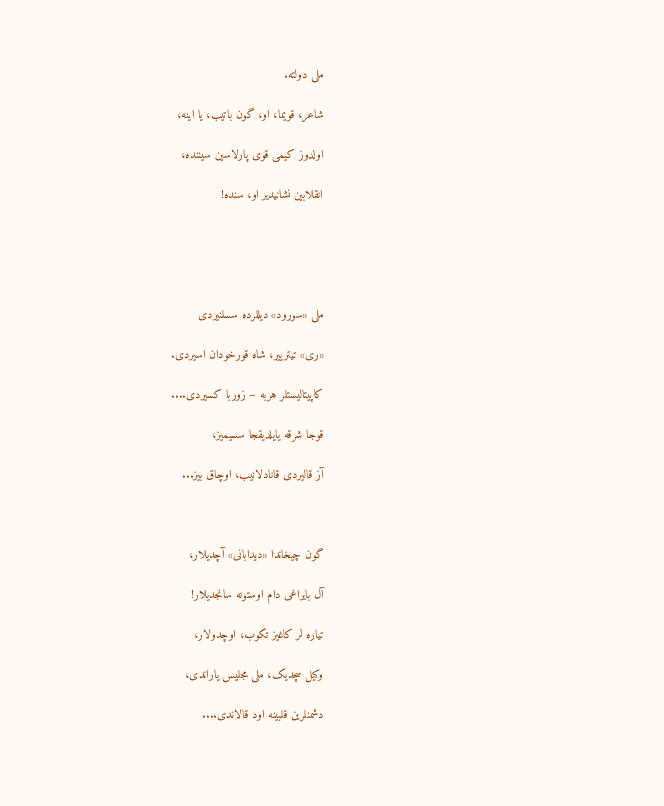ملی دولته.

شاعر، قویما، او، گون باتیب، یا اینه،

اولدوز کیمی قوی پارلاسین سیننده،

انقلابین نشانیدیر او، سنده!





ملی «سورود» دیللرده سسلنیردی

«ری» تیترییر، شاه قورخودان اسیردی.

کاپیتالیستلر هربه – زوربا کسیردی....

قوجا شرقه یایلدیقجا سسیمیز،

آز قالیردی قانادلانیب، اوچاق بیز...



گون چیخاندا «دیدابانی» آچدیلار،

آل بایراغی دام اوستونه سانجدیلار!

تیاره لر کاغیز تکوب، اوچدولار،

وکیل سچدیک، ملی مجلیس یاراندی،

دشمنلرین قلبینه اود قالاندی....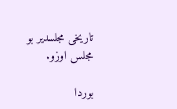تاریخی مجلسدیر بو مجلس اوزو.

بوردا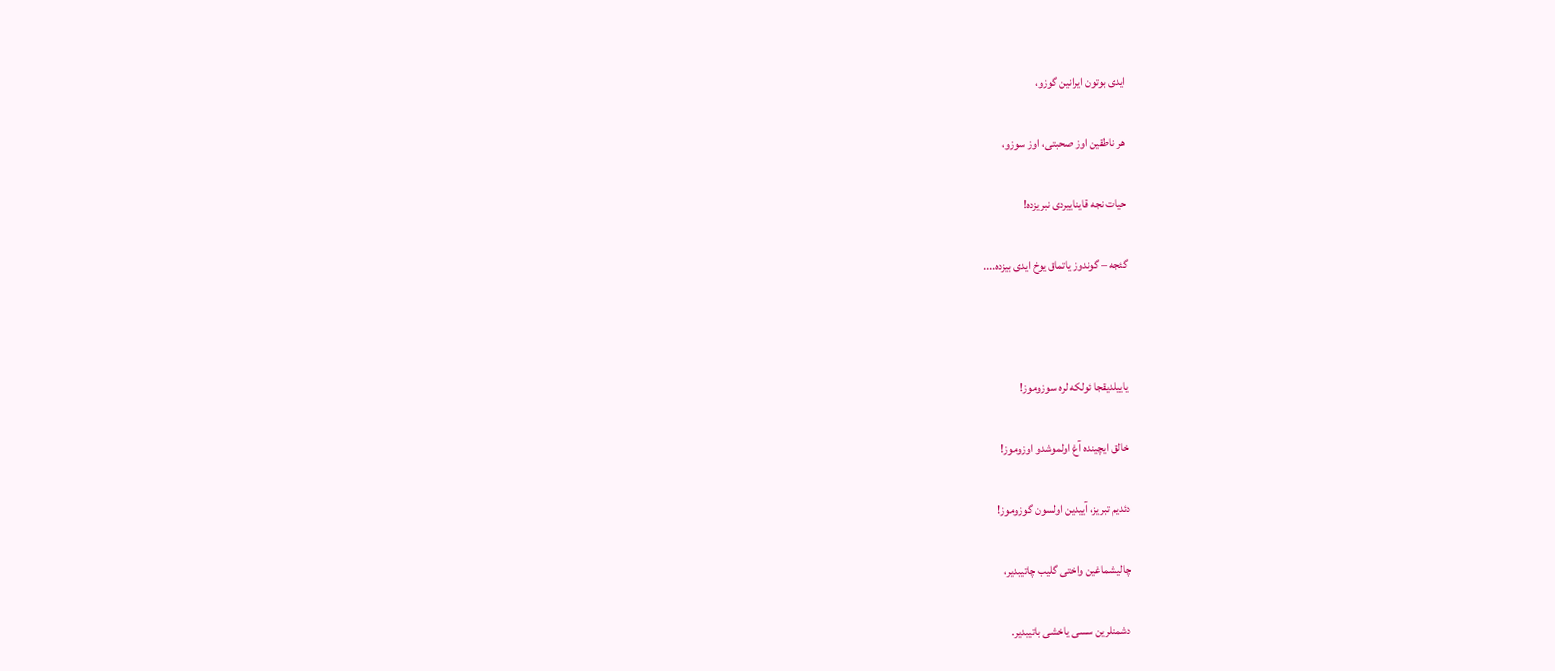ایدی بوتون ایرانین گوزو،

هر ناطقین اوز صحبتی، اوز سوزو،

حیات نجه قایناییردی نبریزده!

گئجه – گوندوز یاتماق یوخ ایدی بیزده....



یاییلدیقجا ئولکه لره سوزوموز!

خالق ایچینده آغ اولموشدو اوزوموز!

دئدیم تبریز، آییدین اولسون گوزوموز!

چالیشماغین واختی گلیب چاتیبدیر،

دشمنلرین سسی یاخشی باتیبدیر.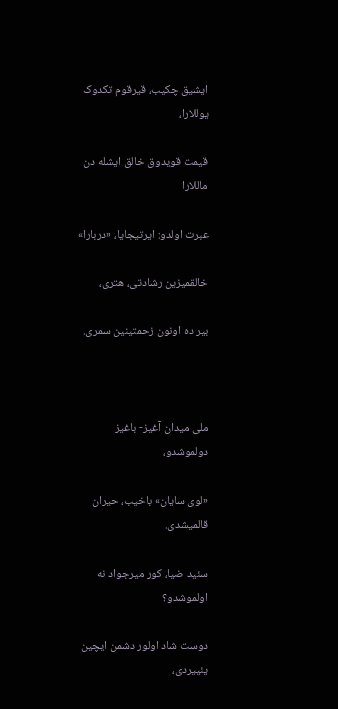ایشیق چکیب، قیرقوم تکدوک یوللارا،

قیمت قویدوق خالق ایشله دن ماللارا

عبرت اولدو: ایرتیجایا، «دربارا»

خالقمیزین رشادتی، هتری،

بیر ده اونون زحمتینین سمری.



ملی میدان آغیز- باغیز دولموشدو،

«لوی سایان» باخیب، حیران قالمیشدی.

سئید ضیا، کور میرجواد نه اولموشدو؟

دوست شاد اولور دشمن ایچین یئییردی،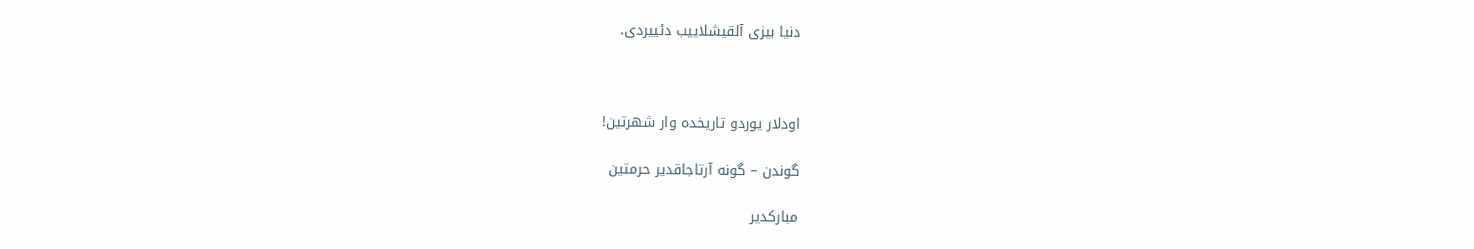دنیا بیزی آلقیشلاییب دئییردی.



اودلار یوردو تاریخده وار شهرتین!

گوندن – گونه آرتاجاقدیر حرمتین

مبارکدیر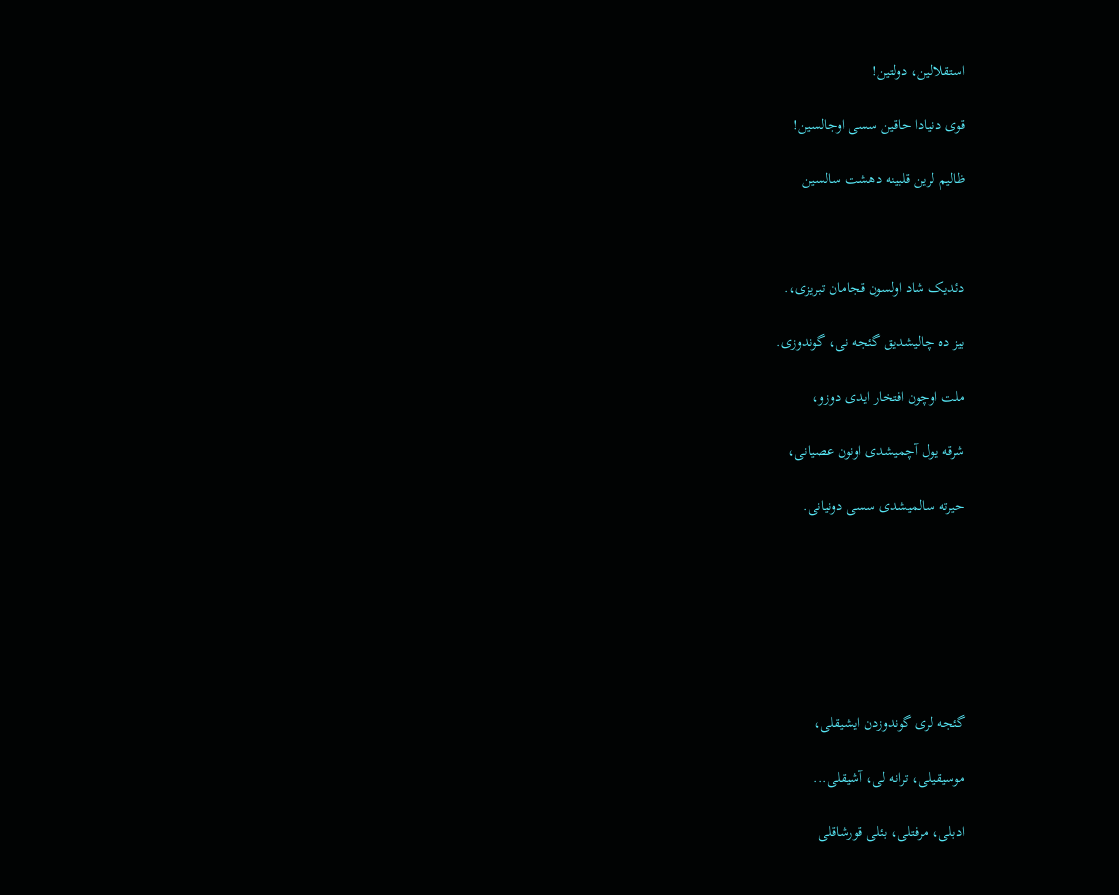استقلالین، دولتین!

قوی دنیادا حاقین سسی اوجالسین!

ظالیم لرین قلبینه دهشت سالسین



دئدیک شاد اولسون قجامان تبریزی،.

بیز ده چالیشدیق گئجه نی، گوندوزی.

ملت اوچون افتخار ایدی دوزو،

شرقه یول آچمیشدی اونون عصیانی،

حیرته سالمیشدی سسی دونیانی.







گئجه لری گوندوزدن ایشیقلی،

موسیقیلی، ترانه لی، آشیقلی...

ادبلی، مرفتلی، بئلی قورشاقلی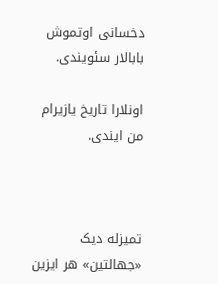دخسانی اوتموش بابالار سئویندی.

اونلارا تاریخ یازیرام من ایندی.



تمیزله دیک «جهالتین» هر ایزین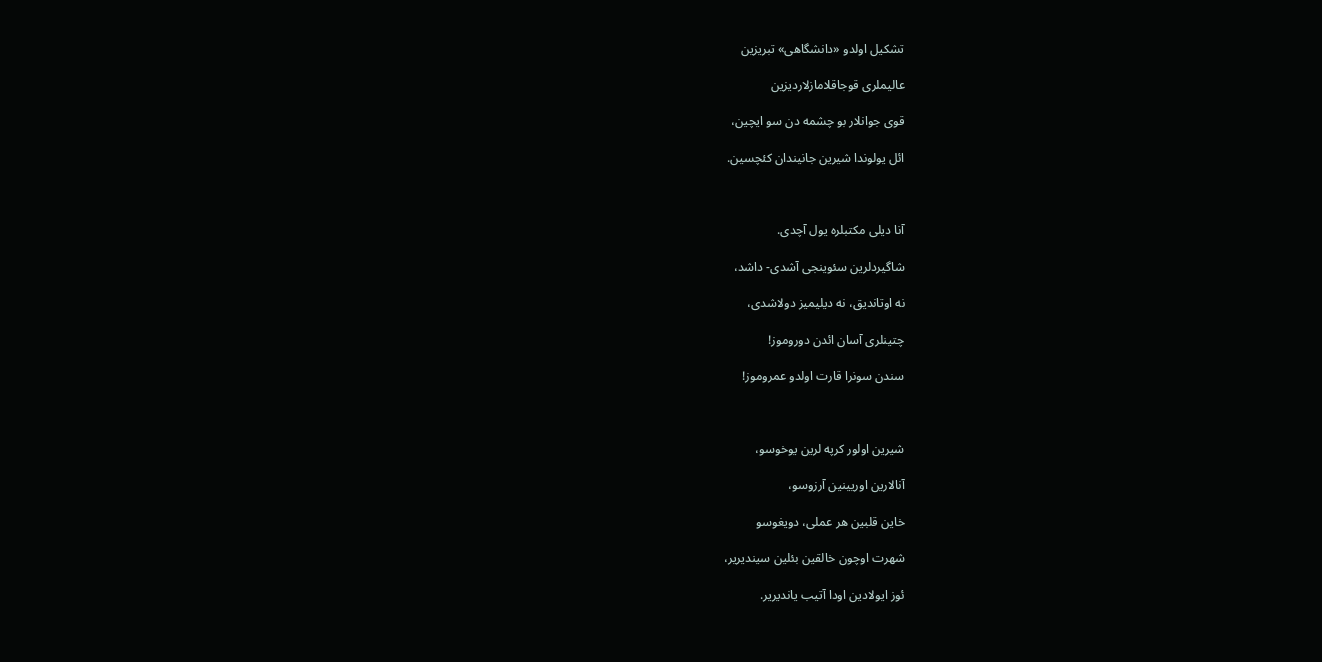تشکیل اولدو «دانشگاهی» تبریزین

عالیملری قوجاقلامازلاردیزین

قوی جوانلار بو چشمه دن سو ایچین،

ائل یولوندا شیرین جانیندان کئچسین.



آنا دیلی مکتبلره یول آچدی.

شاگیردلرین سئوینجی آشدی- داشد،

نه اوتاندیق، نه دیلیمیز دولاشدی،

چتینلری آسان ائدن دوروموز!

سندن سونرا قارت اولدو عمروموز!



شیرین اولور کرپه لرین یوخوسو،

آنالارین اوریینین آرزوسو،

خاین قلبین هر عملی، دویغوسو

شهرت اوچون خالقین بئلین سیندیریر،

ئوز ایولادین اودا آتیب یاندیریر.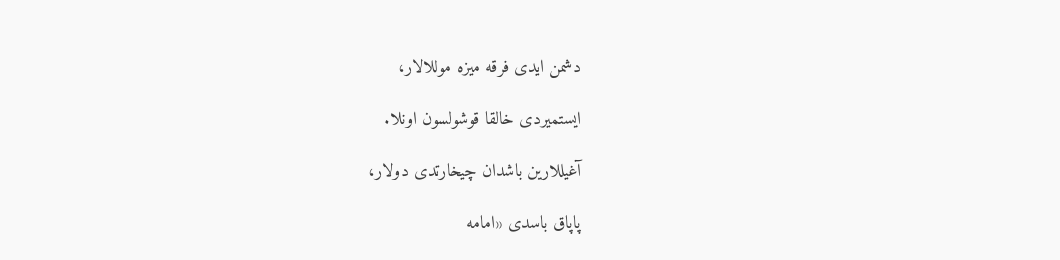دشمن ایدی فرقه میزه موللالار،

ایستمیردی خالقا قوشولسون اونلا.

آغیللارین باشدان چیخارتدی دولار،

پاپاق باسدی «امامه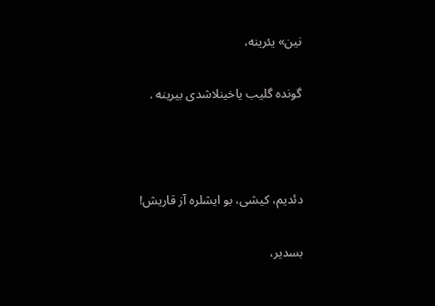نین» یئرینه،

گونده گلیب یاخینلاشدی بیرینه .



دئدیم، کیشی، بو ایشلره آز قاریش!

بسدیر،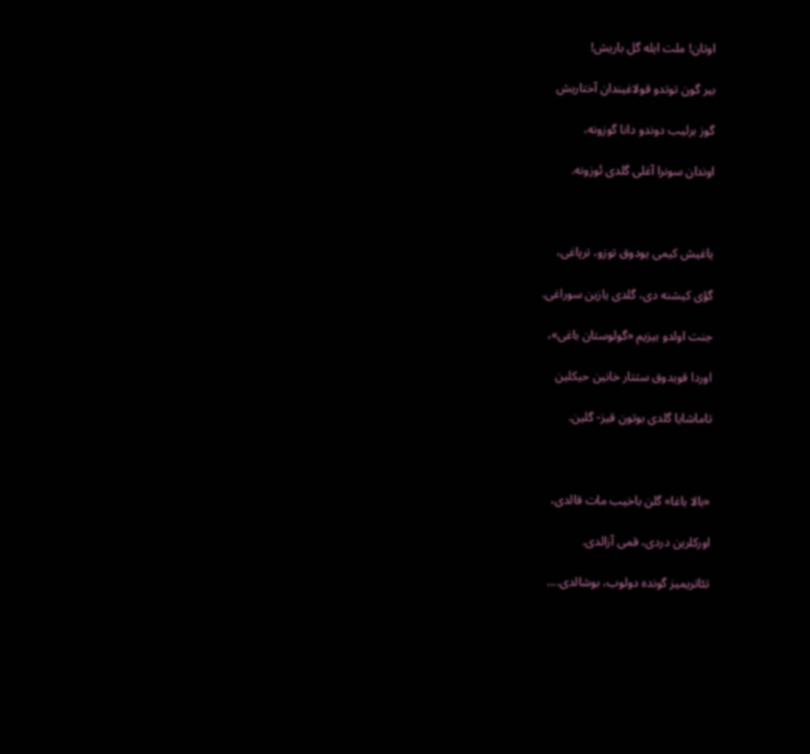اوتان! ملت ایله گل باریش!

بیر گون توتدو قولاغیندان آختاریش

گوز برلیب دوندو دانا گوزونه،

اوندان سونرا آغلی گلدی ئوزونه.



یاغیش کیمی یودوق توزو، ترپاغی،

گؤی کیشنه دی، گلدی یازین سوراغی.

جنت اولدو بیزیم «گولوستان باغی»،

اوردا قویدوق ستتار خانین حیکلین

تاماشایا گلدی بوتون قیز- گلین.



«بالا باغا» گلن باخیب مات قالدی،

اورکلرین دردی، قمی آزالدی.

تئاتریمیز گونده دولوب، بوشالدی....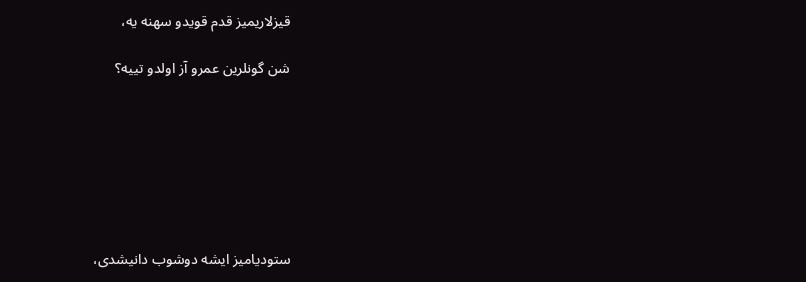قیزلاریمیز قدم قویدو سهنه یه،

شن گونلرین عمرو آز اولدو تییه؟







ستودیامیز ایشه دوشوب دانیشدی،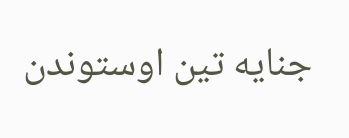جنایه تین اوستوندن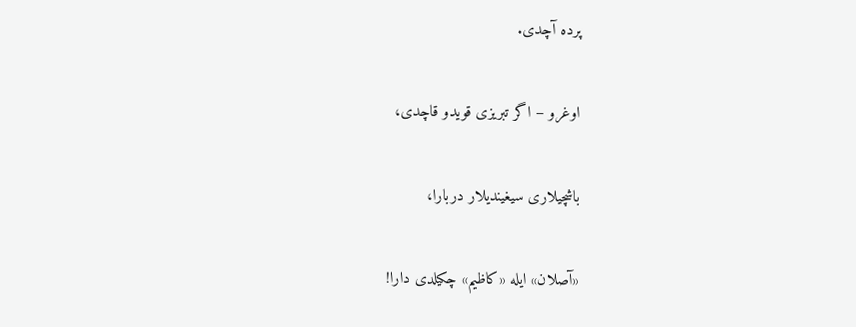پرده آچدی.

اوغرو – اگر تبریزی قویدو قاچدی،

باشچیلاری سیغیندیلار دربارا،

«آصلان» ایله «کاظیم» چکیلدی دارا!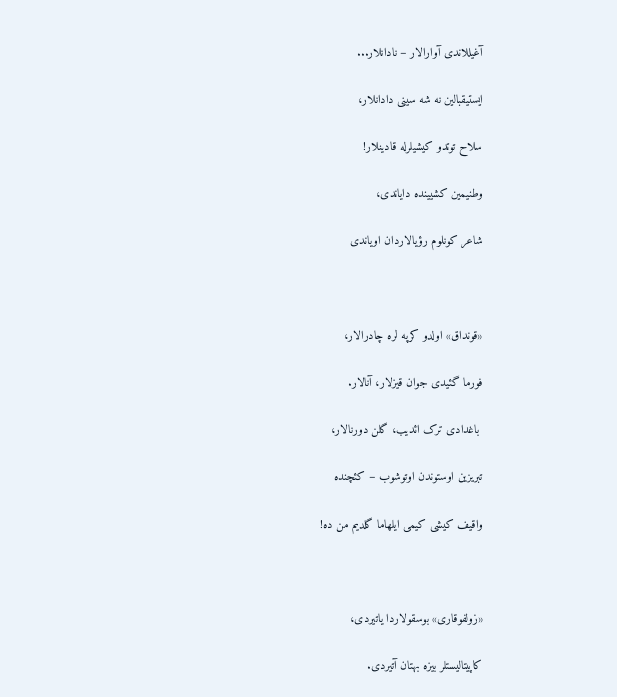آغیللاندی آوارالار – نادانلار...

ایستیقبالین نه شه سینی دادانلار،

سلاح توتدو کیشیلرله قادینلار!

وطنیمین کشیینده دایاندی،

شاعر کونلوم رؤیالاردان اویاندی



«قونداق» اولدو کرپه لره چادرالار،

فورما گئیدی جوان قیزلار، آنالار.

 باغدادی ترک ائدیب، گلن دورنالار،

تبریزین اوستوندن اوتوشوب – کئچنده

واقیف کیشی کیمی ایلهاما گلدیم من ده!



«زولفوقاری» بوسقولاردا یاتیردی،

کاپیتالیستلر بیزه بهتان آتیردی.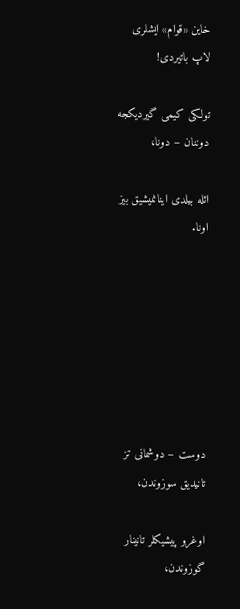خاین «قوام» ایشلری لاپ باتیردی!

تولکی کیمی گیردیکجه دوننان – دونا،

ائله بیلدی اینانمیشیق بیز اونا.







دوست – دوشمانی تز تانیدیق سوزوندن،

اوغرو پیشیکلر تانینار گوزوندن،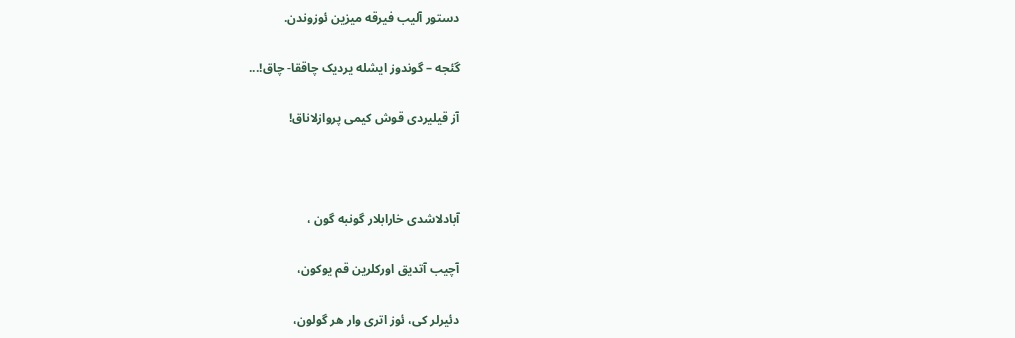دستور آلیب فیرقه میزین ئوزوندن.

گئجه – گوندوز ایشله یردیک چاققا- چاق!...

آز قیلیردی قوش کیمی پروازلاناق!



آبادلاشدی خارابلار گونبه گون ،

آچیب آتدیق اورکلرین قم یوکون،

دئیرلر کی، ئوز اتری وار هر گولون،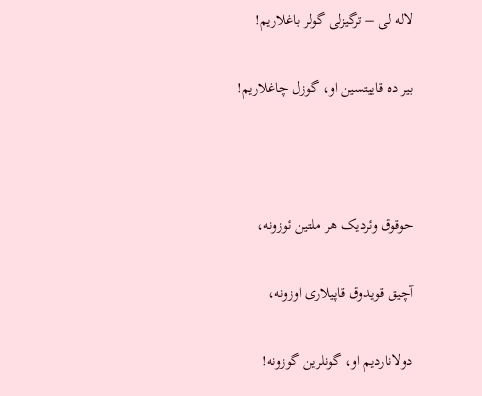لاله لی – ترگیزلی گولر باغلاریم!

بیر ده قاییتسین او، گوزل چاغلاریم!



حوقوق وئردیک هر ملتین ئوزونه،

آچیق قویدوق قاپیلاری اوزونه،

دولاناردیم او، گونلرین گوزونه!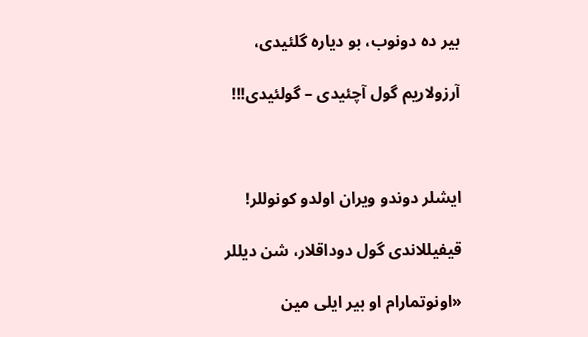بیر ده دونوب، بو دیاره گلئیدی،

آرزولاریم گول آچئیدی – گولئیدی!!!



ایشلر دوندو ویران اولدو کونوللر!

قیفیللاندی گول دوداقلار، شن دیللر

«اونوتمارام او بیر ایلی مین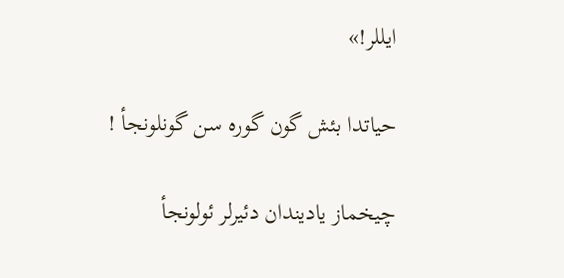ایللر!»

حیاتدا بئش گون گوره سن گونلونجأ !

چیخماز یادیندان دئیرلر ئولونجأ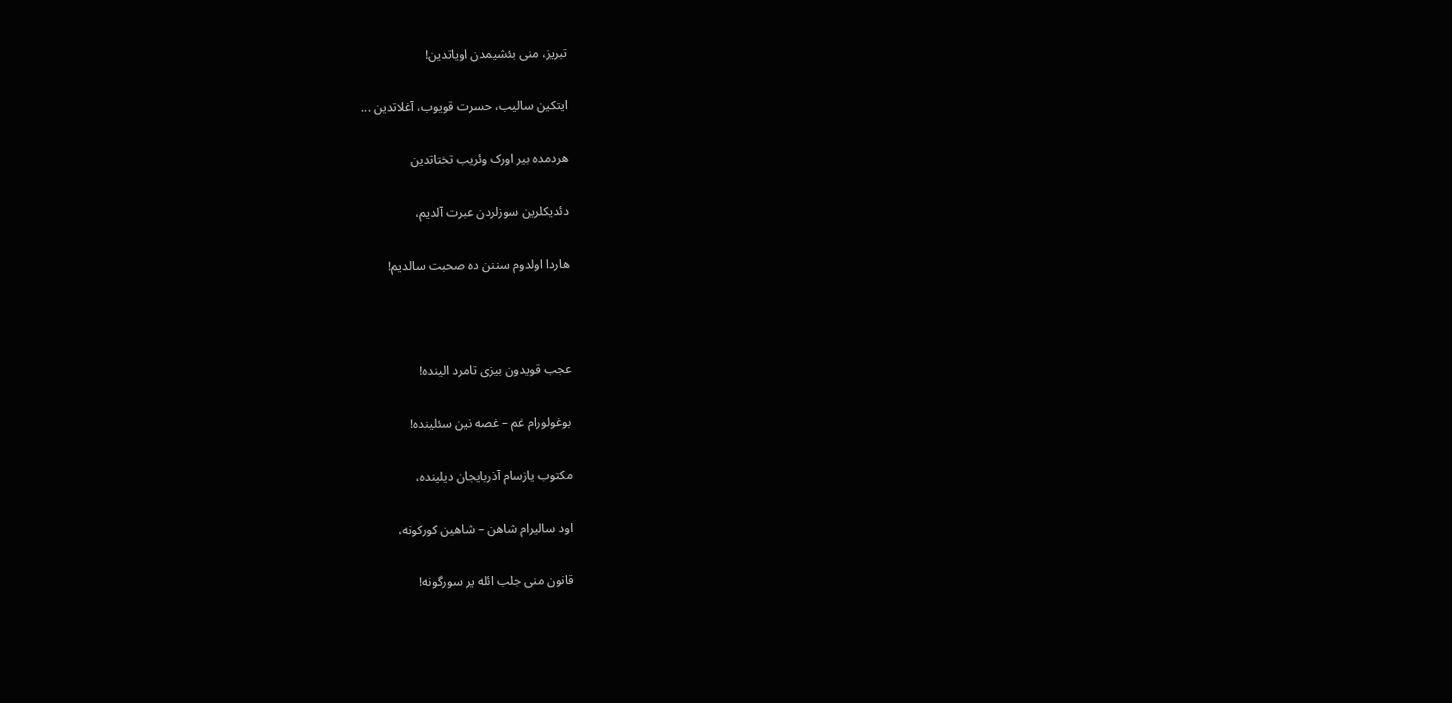تبریز، منی بئشیمدن اویاتدین!

ایتکین سالیب، حسرت قویوب، آغلاتدین ...

هردمده بیر اورک وئریب تختاتدین

دئدیکلرین سوزلردن عبرت آلدیم،

هاردا اولدوم سننن ده صحبت سالدیم!



عجب قویدون بیزی تامرد الینده!

بوغولورام غم – غصه نین سئلینده!

مکتوب یازسام آذربایجان دیلینده،

اود سالیرام شاهن – شاهین کورکونه،

قانون منی جلب ائله یر سورگونه!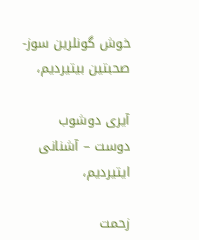خوش گونلرین سوز- صحبتین بیتیردیم،

آیری دوشوب دوست – آشنانی ایتیردیم،

زحمت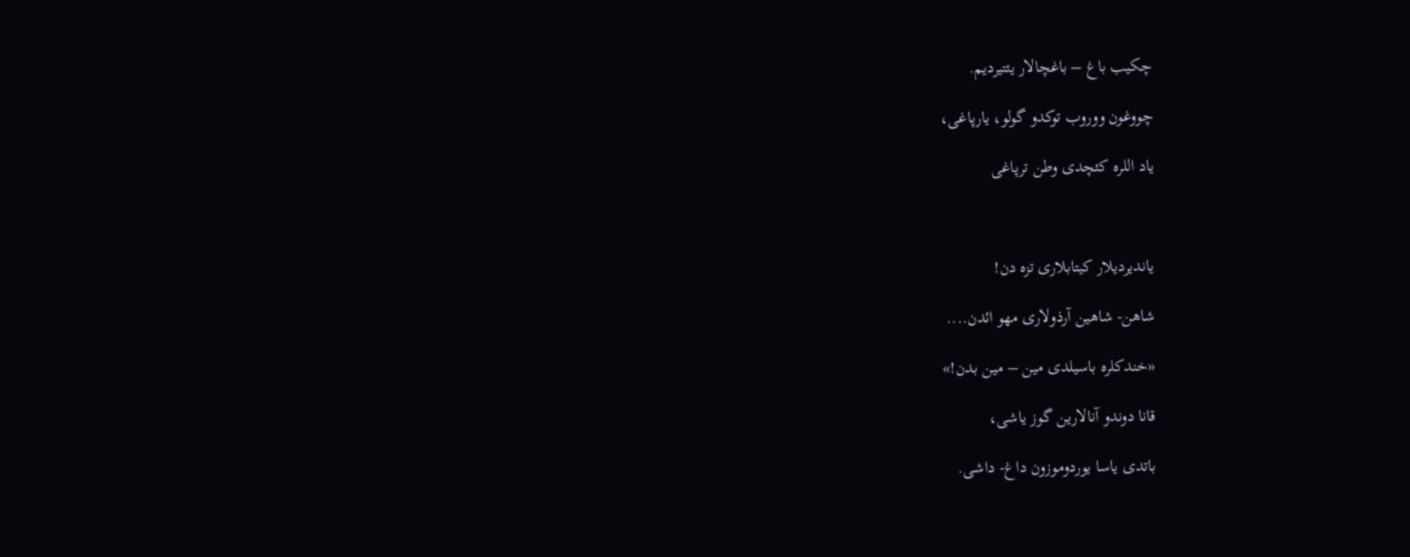چکیب باغ – باغچالار یئتیردیم.

چووغون ووروب توکدو گولو، یارپاغی،

یاد اللره کئچدی وطن ترپاغی



یاندیردیلار کیتابلاری تزه دن!

شاهن- شاهین آرذولاری مهو ائدن....

«خندکلره باسیلدی مین – مین بدن!»

قانا دوندو آنالارین گوز یاشی،

باتدی یاسا یوردوموزون داغ- داشی.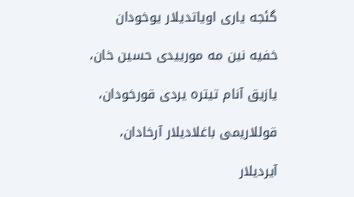گئجه یاری اویاتدیلار یوخودان

خفیه نین مه مورییدی حسین خان،

یازیق آنام تیتره یردی قورخودان،

قوللاریمی باغلادیلار آرخادان،

آیردیلار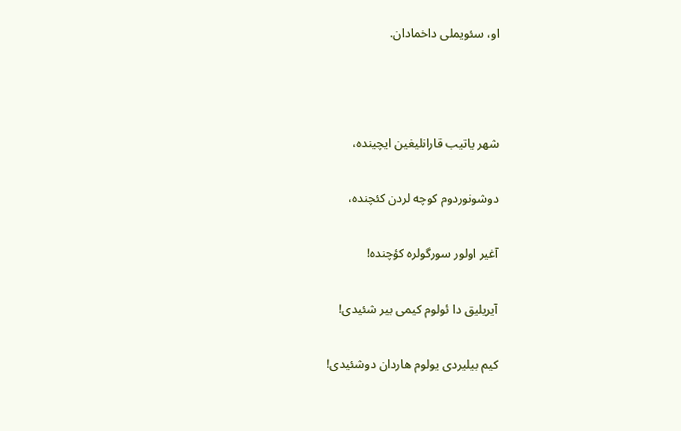او، سئویملی داخمادان.



شهر یاتیب قارانلیغین ایچینده،

دوشونوردوم کوچه لردن کئچنده،

آغیر اولور سورگولره کؤچنده!

آیریلیق دا ئولوم کیمی بیر شئیدی!

کیم بیلیردی یولوم هاردان دوشئیدی!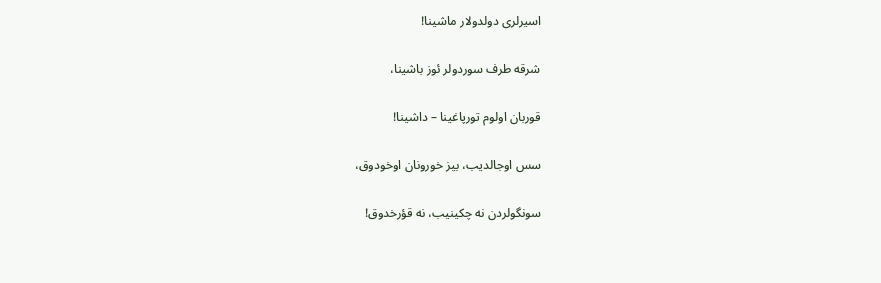اسیرلری دولدولار ماشینا!

شرقه طرف سوردولر ئوز باشینا،

قوربان اولوم تورپاغینا – داشینا!

سس اوجالدیب، بیز خورونان اوخودوق،

سونگولردن نه چکینیب، نه قؤرخدوق!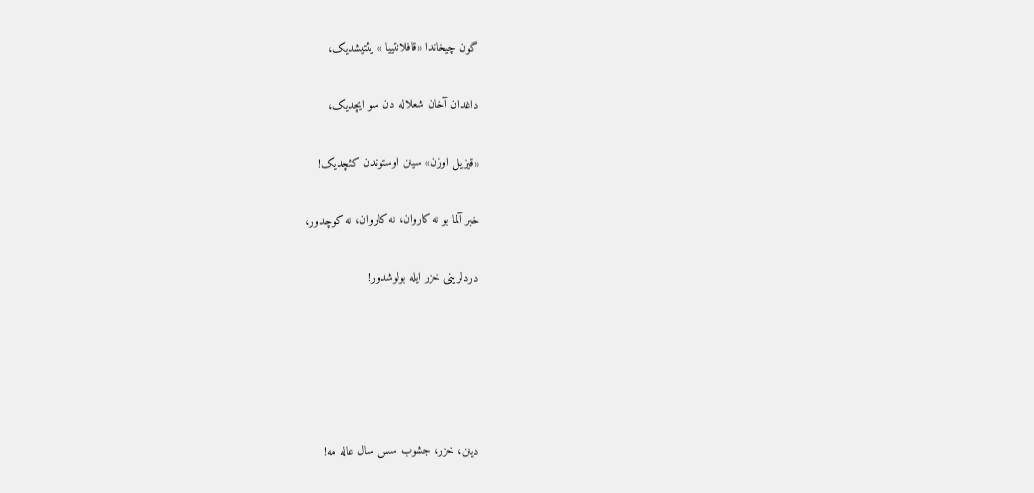گون چیخاندا «قافلانتییا » یئتیشدیک،

داغدان آخان شعلاله دن سو ایچدیک،

«قیزیل اوزن» سینن اوستوندن کئچدیک!

خبر آلما بو نه کاروان، نه کاروان، نه کوچدور،

دردلرینی خزر ایله بولوشدور!





دینن، خزر، جشوب سس سال عاله مه!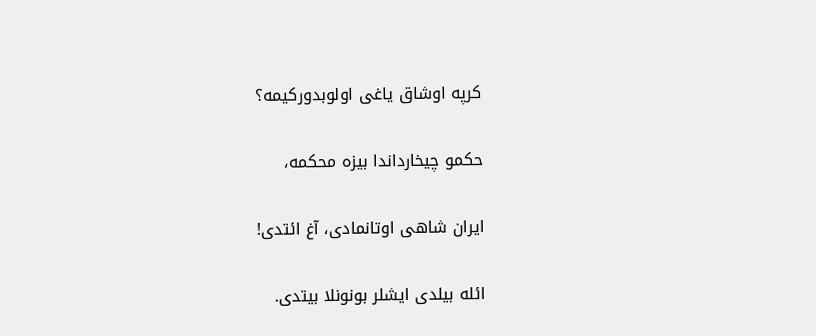کرپه اوشاق یاغی اولوبدورکیمه؟

حکمو چیخارداندا بیزه محکمه،

ایران شاهی اوتانمادی، آغ ائتدی!

ائله بیلدی ایشلر بونونلا بیتدی.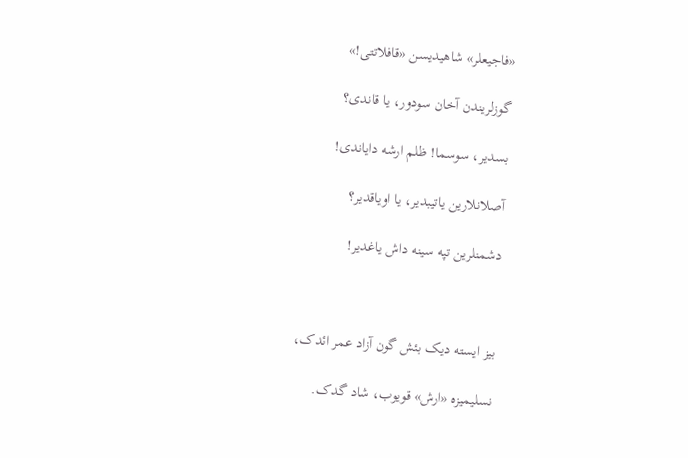«فاجیعلر» شاهیدیسن «قافلاتتی!»

گوزلریندن آخان سودور، یا قاندی؟

بسدیر، سوسما! ظلم ارشه دایاندی!

آصلانلارین یاتیبدیر، یا اویاقدیر؟

دشمنلرین تپه سینه داش یاغدیر!



بیز ایسته دیک بئش گون آزاد عمر ائدک،

نسلیمیزه «ارش» قویوب، شاد گدک.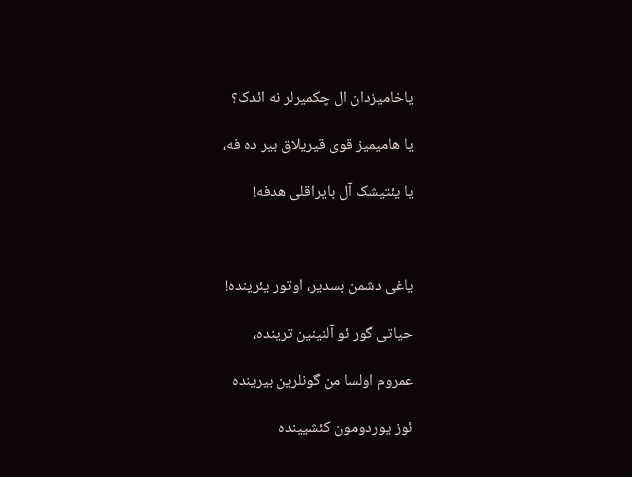یاخامیزدان ال چکمیرلر نه ائدک؟

یا هامیمیز قوی قیریلاق بیر ده فه،

یا یئتیشک آل بایراقلی هدفه!



یاغی دشمن بسدیر، اوتور یئرینده!

حیاتی گور ئو آلنینین ترینده،

عمروم اولسا من گونلرین بیرینده

ئوز یوردومون کئشیینده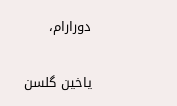دورارام،

یاخین گلسن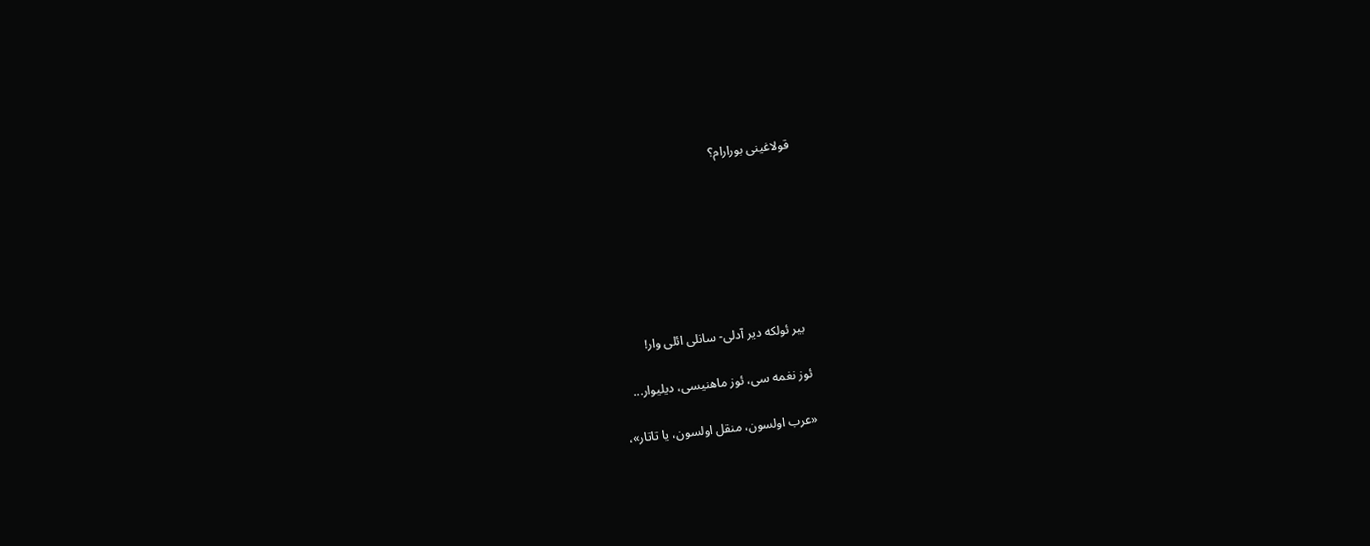قولاغینی بورارام؟







 بیر ئولکه دیر آدلی- سانلی ائلی وار!

ئوز نغمه سی، ئوز ماهنیسی، دیلیوار...

«عرب اولسون، منقل اولسون، یا تاتار»،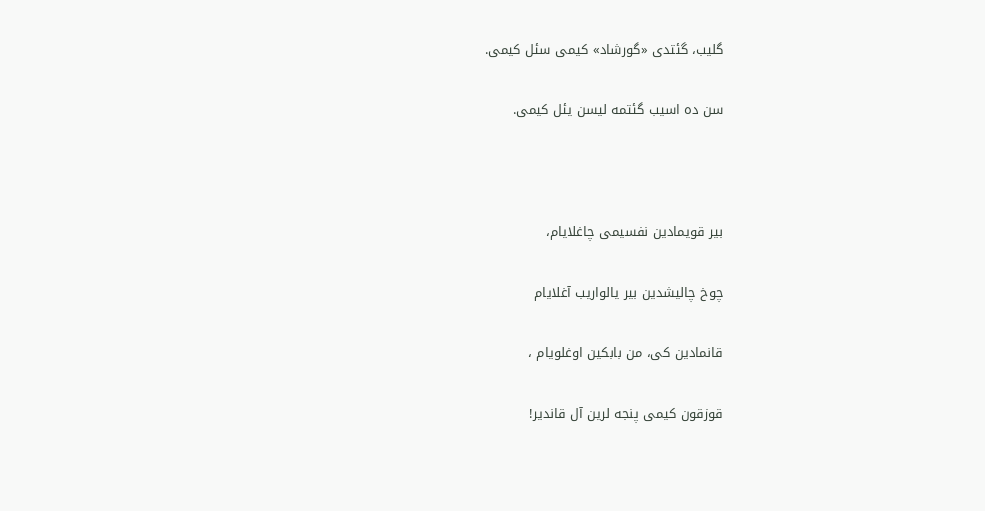گلیب، گئتدی «گورشاد» کیمی سئل کیمی.

سن ده اسیب گئتمه لیسن یئل کیمی.



بیر قویمادین نفسیمی چاغلایام،

چوخ چالیشدین بیر یالواریب آغلایام

قانمادین کی، من بابکین اوغلویام ،

قوزقون کیمی پنجه لرین آل قاندیر!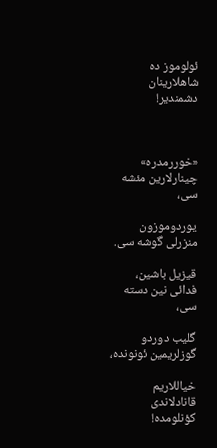ئولوموز ده شاهلارینان دشمندیر!



«خوررمدره» چینارلارین مئشه سی،

یوردوموزون منزرلی گوشه سی.

قیزیل باشین، فدائی نین دسته سی،

گلیب دوردو گوزلریمین ئونونده،

خیاللاریم قانادلاندی کؤنلومده!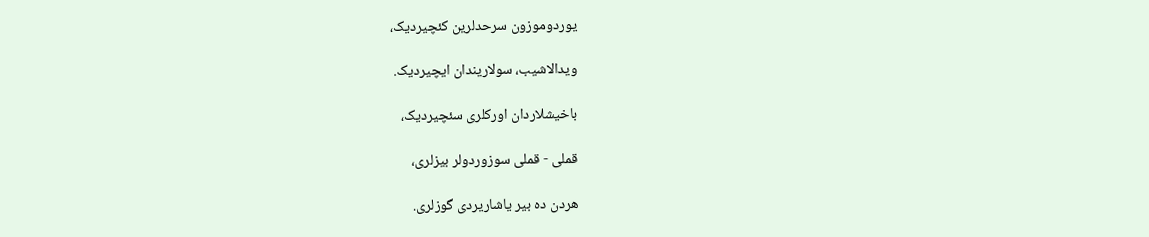یوردوموزون سرحدلرین کئچیردیک،

ویدالاشیب، سولاریندان ایچیردیک.

باخیشلاردان اورکلری سئچیردیک،

قملی - قملی سوزوردولر بیزلری،

هردن ده بیر یاشاریردی گوزلری.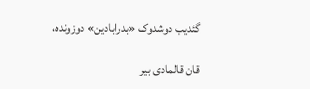گئدیب دوشدوک «بدرابادین» دوزونده،

قان قالمادی بیر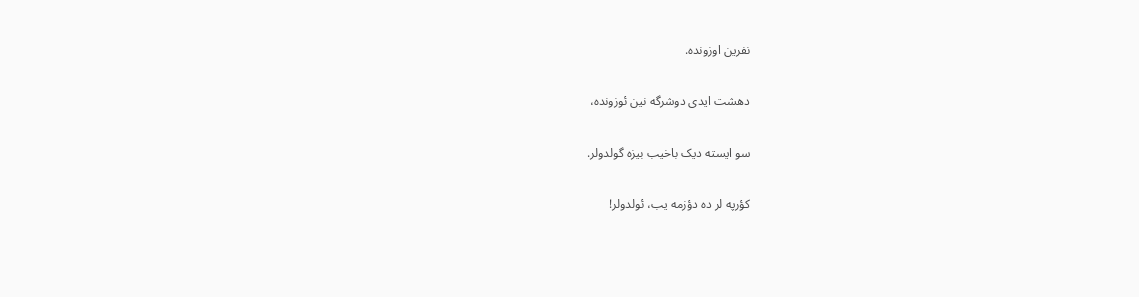نفرین اوزونده.

دهشت ایدی دوشرگه نین ئوزونده،

سو ایسته دیک باخیب بیزه گولدولر.

کؤرپه لر ده دؤزمه یب، ئولدولر!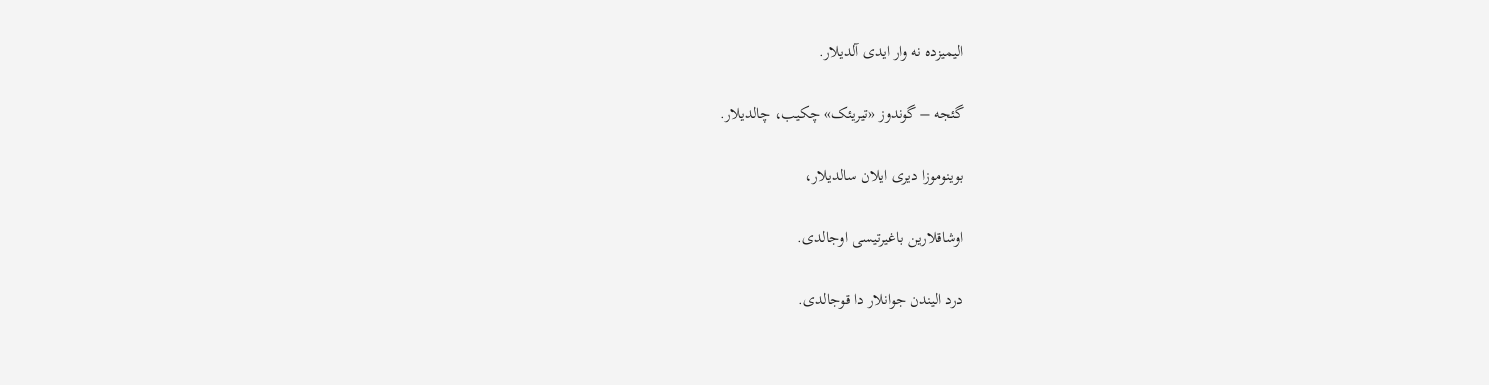الیمیزده نه وار ایدی آلدیلار.

گئجه – گوندوز «تیریئک» چکیب، چالدیلار.

بوینوموزا دیری ایلان سالدیلار،

اوشاقلارین باغیرتیسی اوجالدی.

درد الیندن جوانلار دا قوجالدی.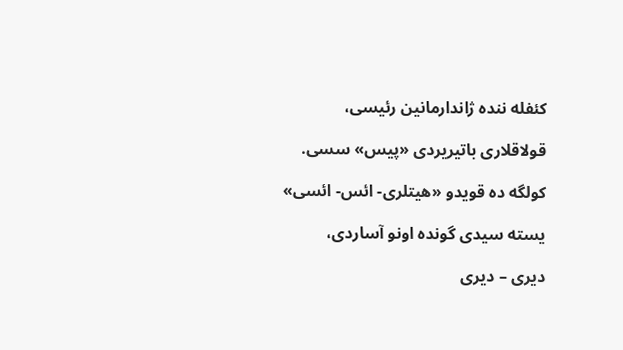کئفله ننده ژاندارمانین رئیسی،

قولاقلاری باتیریردی «پیس» سسی.

کولگه ده قویدو «هیتلری- ائس- ائسی»

یسته سیدی گونده اونو آساردی،

دیری – دیری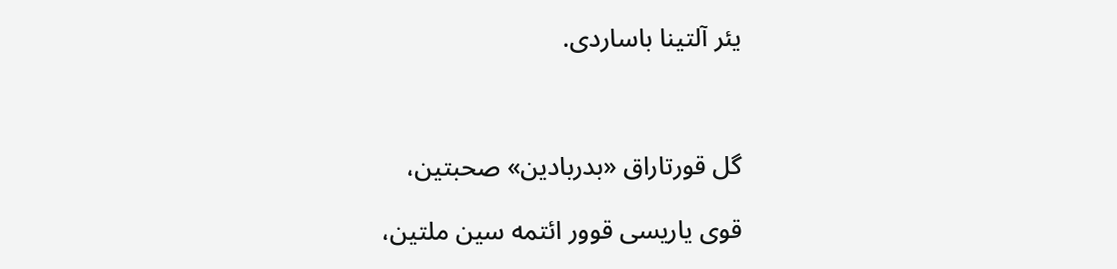یئر آلتینا باساردی.



گل قورتاراق «بدربادین» صحبتین،

قوی یاریسی قوور ائتمه سین ملتین،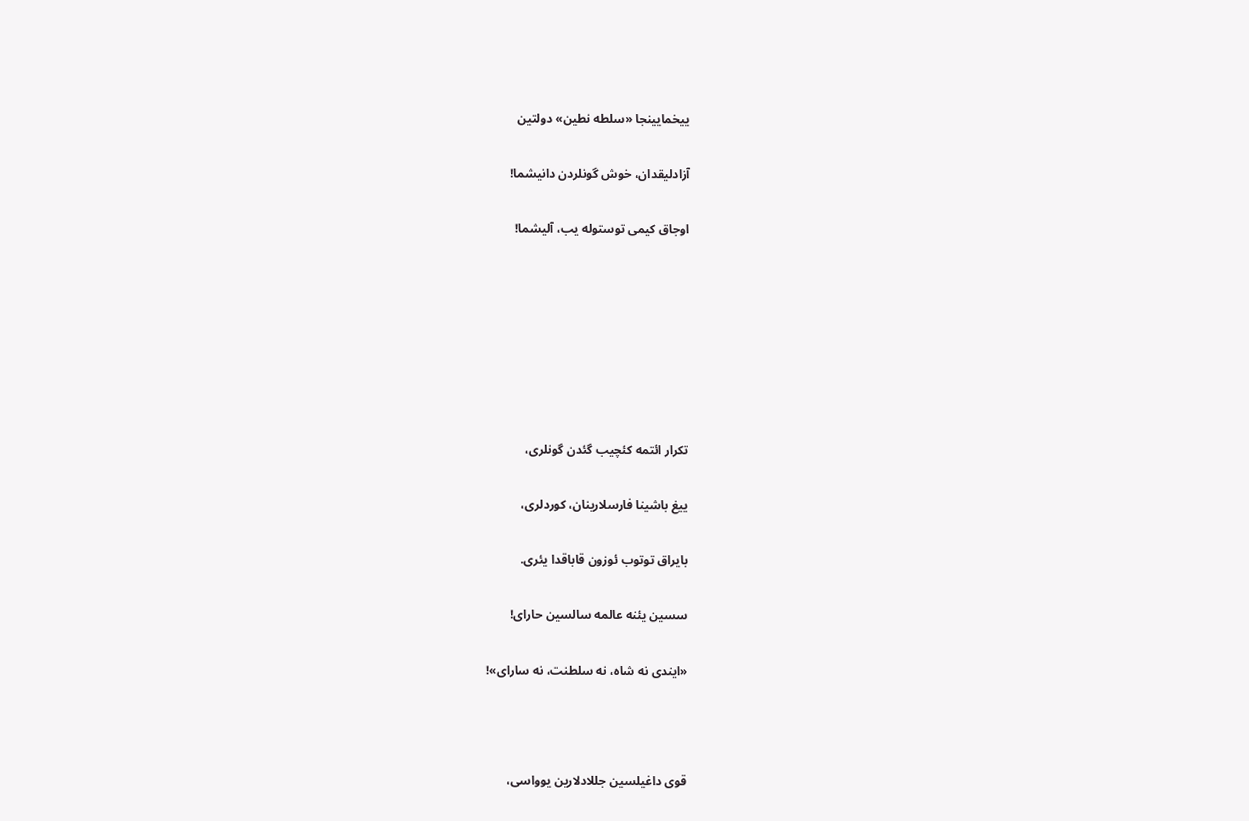ییخمایینجا «سلطه نطین» دولتین

آزادلیقدان، خوش گونلردن دانیشما!

اوجاق کیمی توستوله یب، آلیشما!







تکرار ائتمه کئچیب گئدن گونلری،

ییغ باشینا فارسلارینان، کوردلری،

بایراق توتوب ئوزون قاباقدا یئری.

سسین یئنه عالمه سالسین حارای!

«ایندی نه شاه، نه سلطنت، نه سارای»!



قوی داغیلسین جللادلارین یوواسی،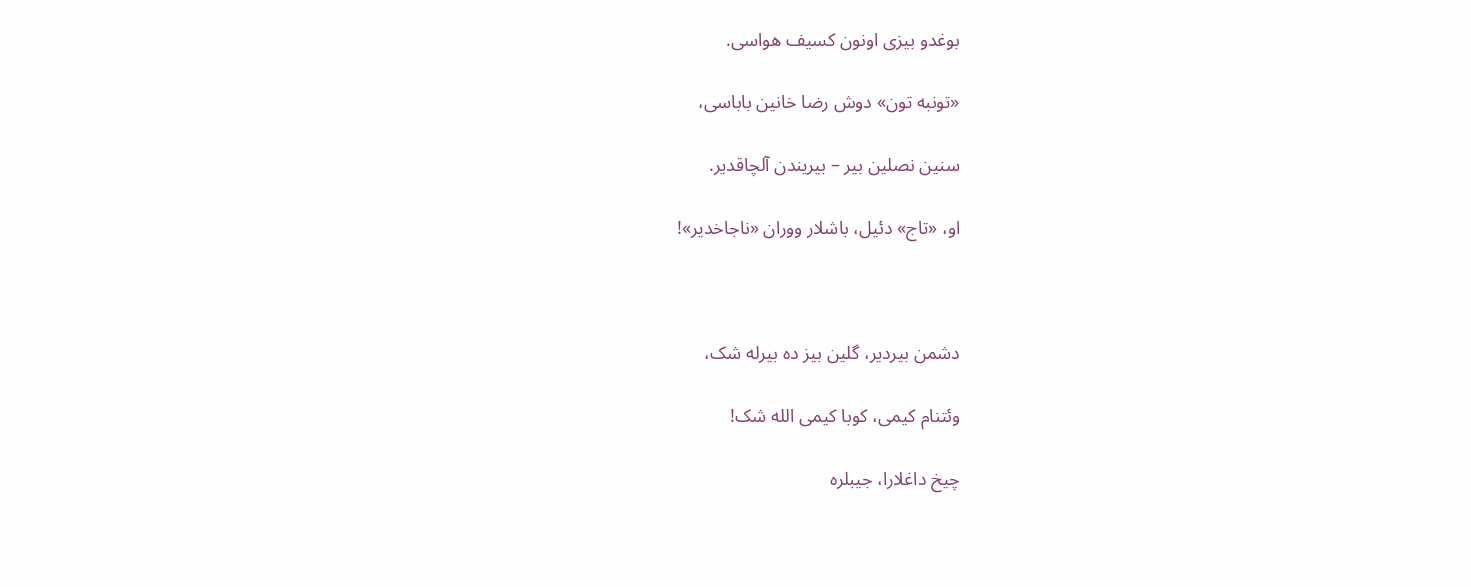بوغدو بیزی اونون کسیف هواسی.

«تونبه تون» دوش رضا خانین باباسی،

سنین نصلین بیر – بیریندن آلچاقدیر.

او، «تاج» دئیل، باشلار ووران «ناجاخدیر»!



دشمن بیردیر، گلین بیز ده بیرله شک،

وئتنام کیمی، کوبا کیمی الله شک!

چیخ داغلارا، جیبلره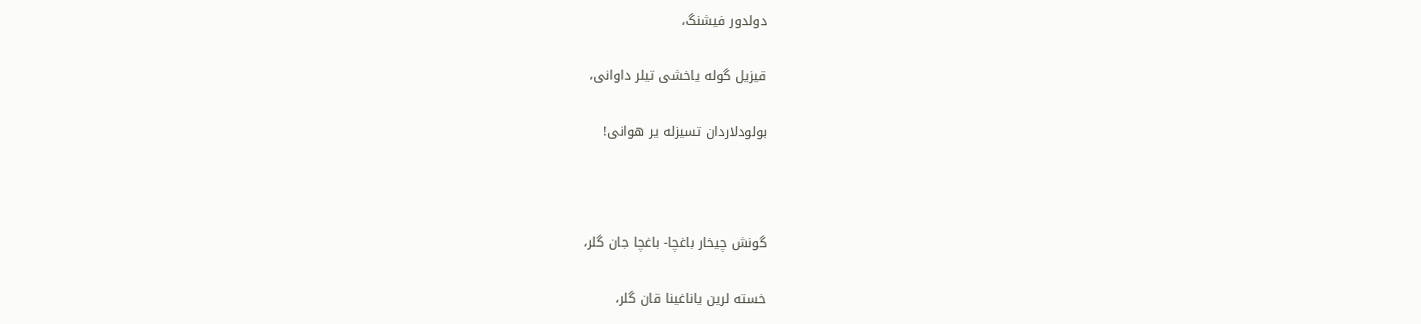دولدور فیشنگ،

قیزیل گوله یاخشی تیلر داوانی،

بولودلاردان تسیزله یر هوانی!



گونش چیخار باغچا- باغچا جان گلر،

خسته لرین یاناغینا قان گلر،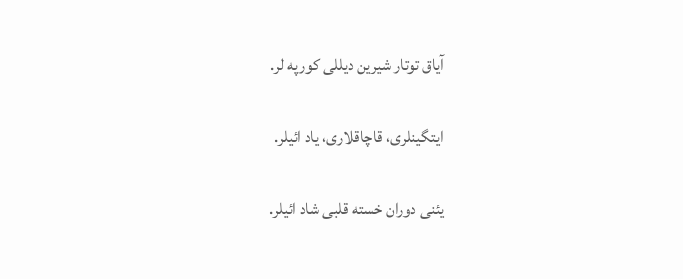آیاق توتار شیرین دیللی کورپه لر.

ایتگینلری، قاچاقلاری، یاد ائیلر.

یئنی دوران خسته قلبی شاد ائیلر.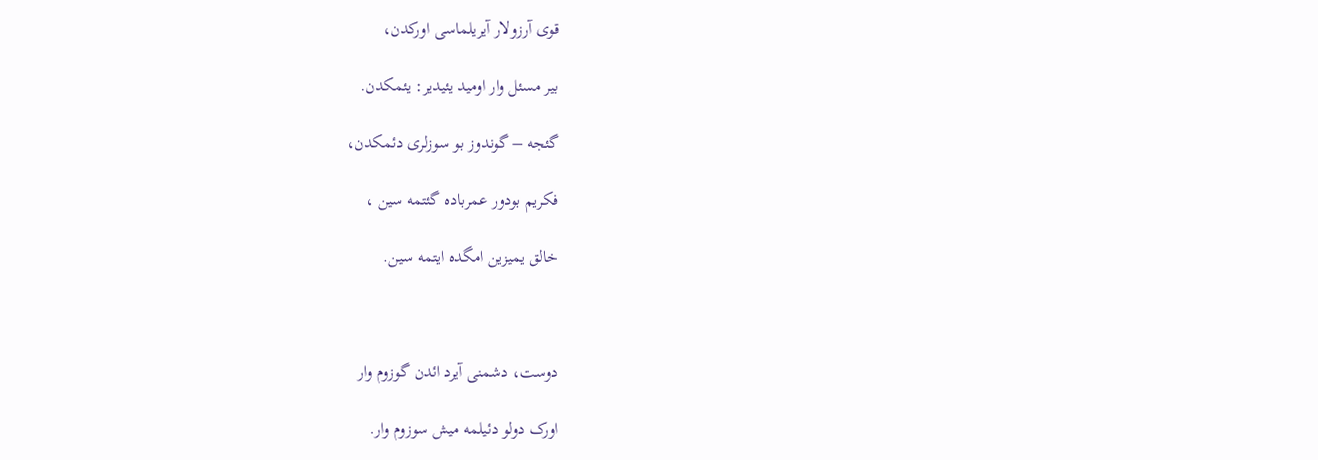قوی آرزولار آیریلماسی اورکدن،

بیر مسئل وار اومید یئیدیر: یئمکدن.

گئجه – گوندوز بو سوزلری دئمکدن،

فکریم بودور عمرباده گئتمه سین ،

خالق یمیزین امگده ایتمه سین.



دوست، دشمنی آیرد ائدن گوزوم وار

اورک دولو دئیلمه میش سوزوم وار.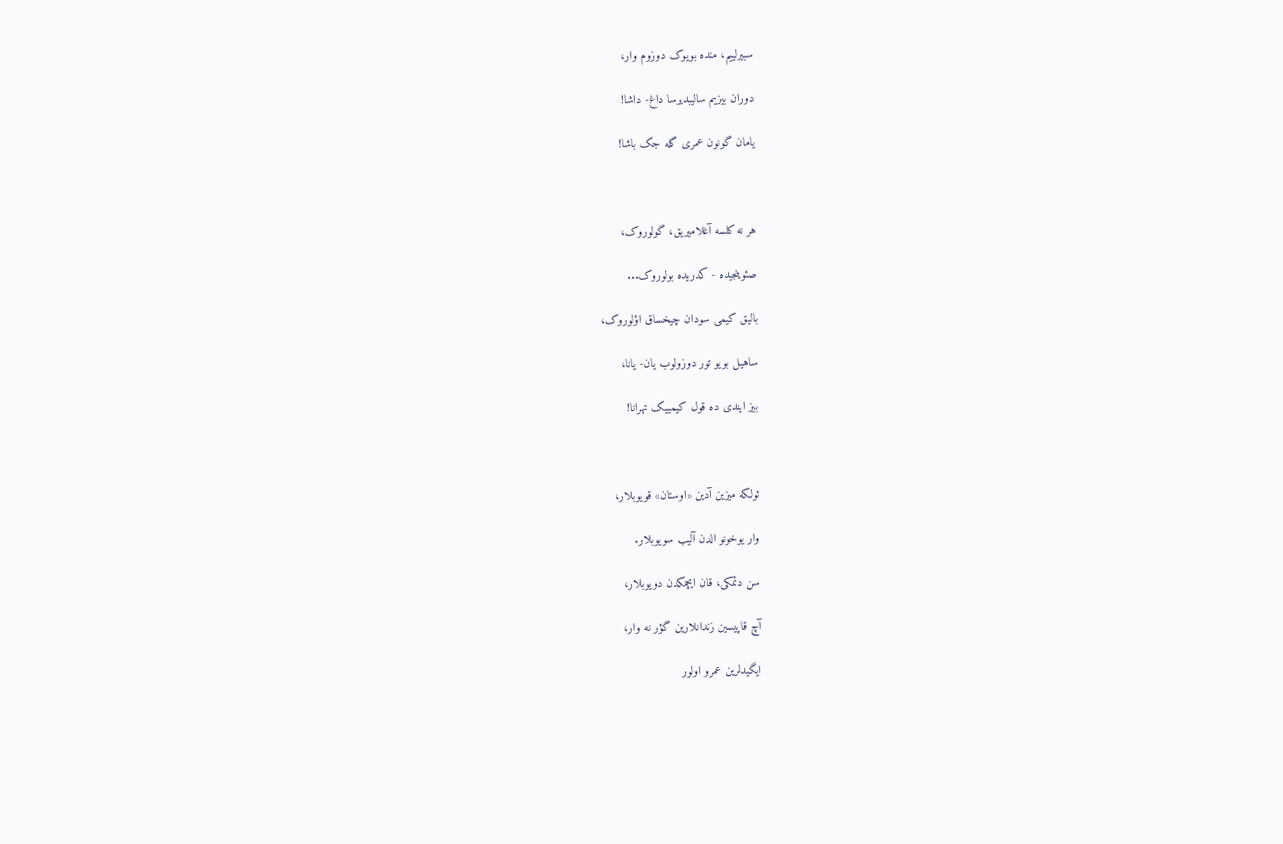سبیرلییم، منده بویوک دوزوم وار،

دوران بیزیم سالیبدیرسا داغ- داشا!

یامان گونون عمری گله جک باشا!



هر نه کلسه آغلامیریق، گولوروک،

صئوینجیده - کدریده بولوروک...

بالیق کیمی سودان چیخساق اؤلوروک،

ساهیل بویو تور دوزولوب یان- یانا،

بیز ایندی ده قول کیمییک تهرانا!



ئولکه میزین آدین «اوستان» قویوبلار،

وار یوخونو الدن آلیب سویوبلار.

سن دئمکی، قان ایچمکدن دویوبلار،

آچ قاپیسین زندانلارین گؤر نه وار،

ایگیدلرین عمرو اولور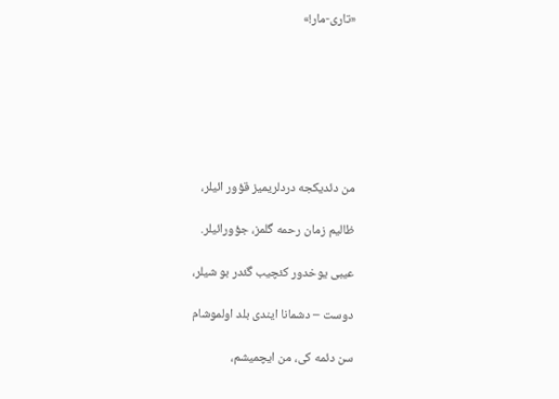«تاری-مار!»







من دئدیکجه دردلریمیز قؤور ائیلر،

ظالیم زمان رحمه گلمز، جؤورائیلر.

عیبی یوخدور کئچیب گئدر بو شیلر،

دوست – دشمانا ایندی بلد اولموشام

سن دئمه کی، من ایچمیشم،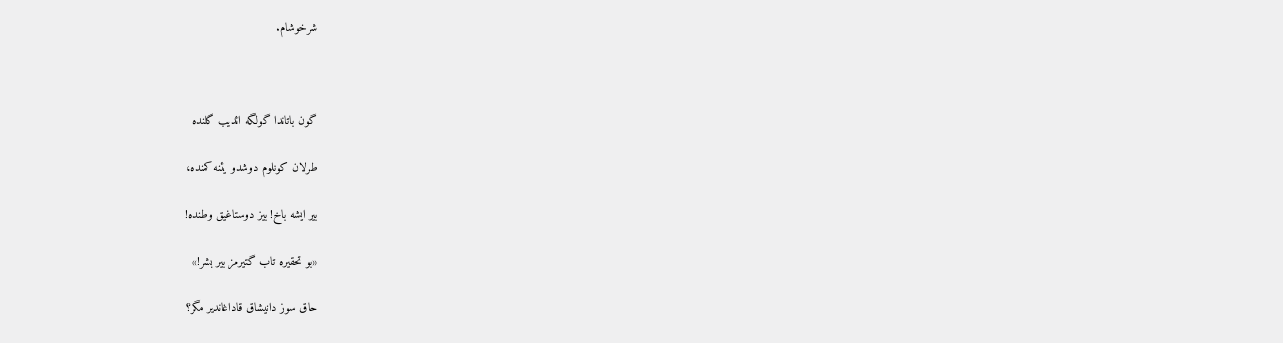شرخوشام.



گون باتاندا گولگه ائدیب گلنده

طرلان کونلوم دوشدو یئنه کمنده،

بیر ایشه باخ! بیز دوستاغیق وطنده!

«بو تحقیره تاب گتیرمز بیر بشر!»

حاق سوز دانیشاق قاداغاندیر مگر؟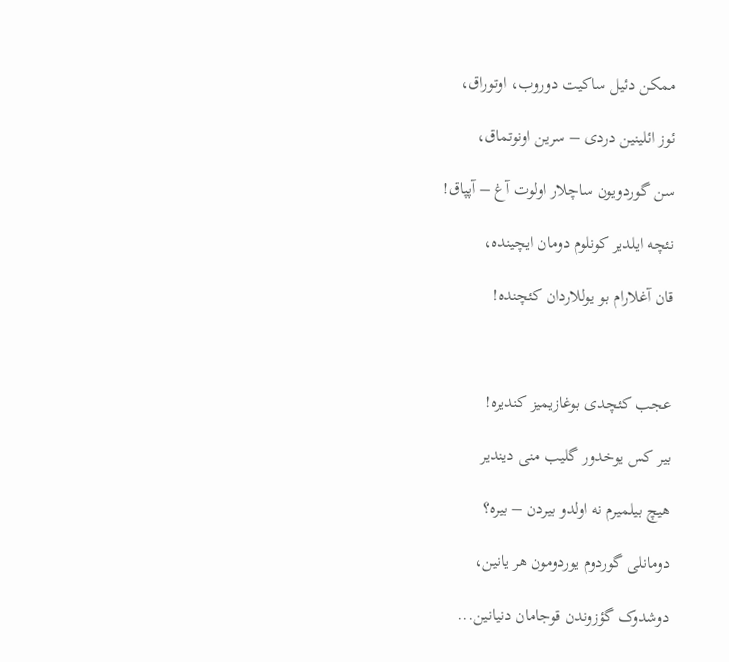ممکن دئیل ساکیت دوروب، اوتوراق،

ئوز ائلینین دردی – سرین اونوتماق،

سن گوردویون ساچلار اولوت آغ – آپپاق!

نئچه ایلدیر کونلوم دومان ایچینده،

قان آغلارام بو یوللاردان کئچنده!



عجب کئچدی بوغازیمیز کندیره!

بیر کس یوخدور گلیب منی دیندیر

هیچ بیلمیرم نه اولدو بیردن – بیره؟

دومانلی گوردوم یوردومون هر یانین،

دوشدوک گؤزوندن قوجامان دنیانین...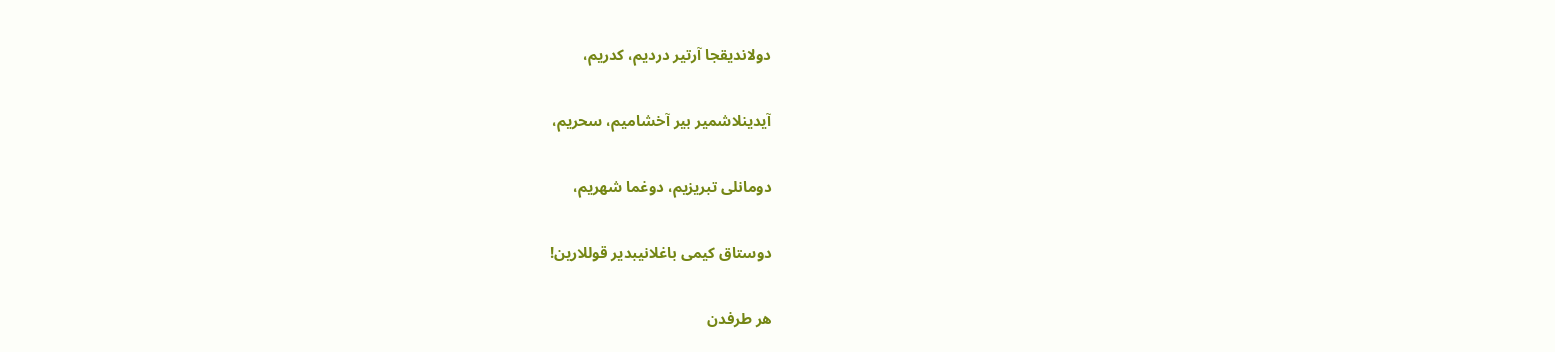دولاندیقجا آرتیر دردیم، کدریم،

آیدینلاشمیر بیر آخشامیم، سحریم،

دومانلی تبریزیم، دوغما شهریم،

دوستاق کیمی باغلانیبدیر قوللارین!

هر طرفدن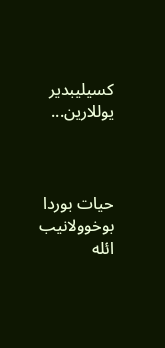کسیلیبدیر یوللارین...



حیات بوردا بوخوولانیب ائله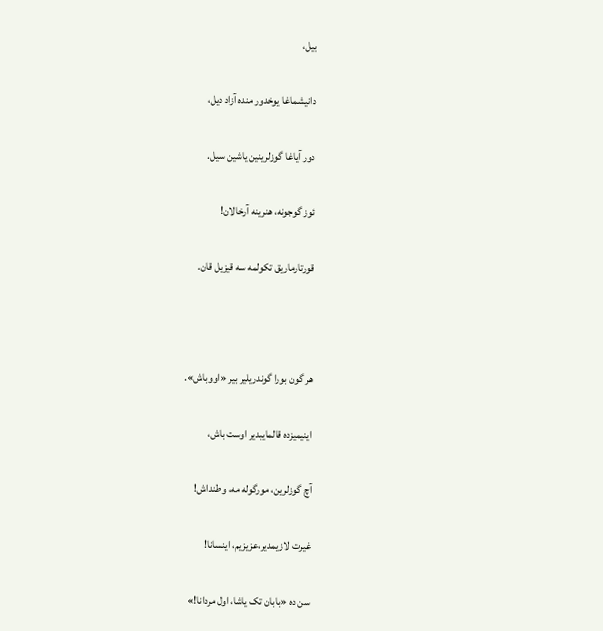بیل،

دانیشماغا یوخدور منده آزاد دیل،

دور آیاغا گوزلرینین یاشین سیل.

ئوز گوجونه، هنرینه آرخالان!

قورتارماریق تکولمه سه قیزیل قان.



هر گون بورا گوندریلیر بیر «اووباش».

اینیمیزده قالمایبدیر اوست باش،

آچ گوزلرین، مورگوله مه، وطنداش!

غیرت لازیمدیر،عزیزیم، اینسانا!

سن ده «بابان تک یاشا، اول مردانا!»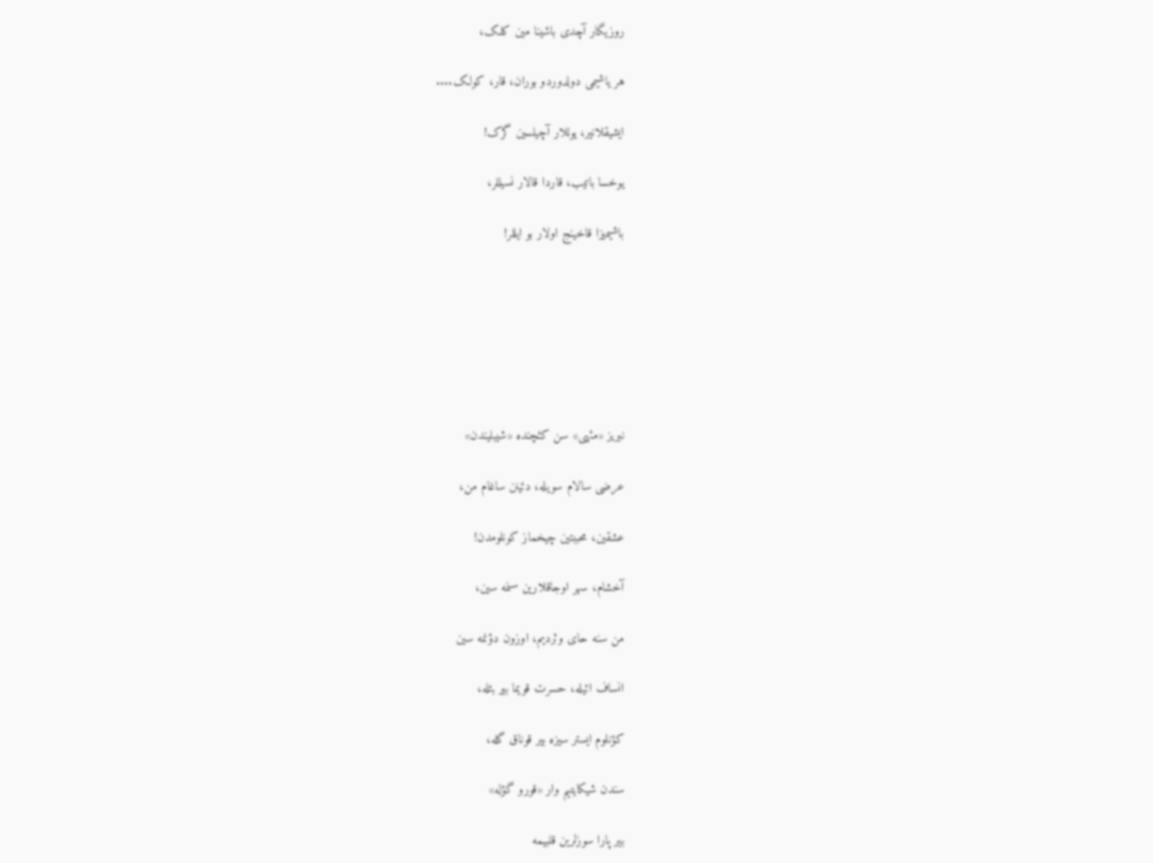روزیگار آچدی باشینا مین کلک،

هر یاشیمی دولدوردو بوران، قار، کولک....

ایشیقلانیر، یوللار آچیلسین گرک!

یوخسا باتیب، قاردا قالار نسیللر،

باشیمیزا قاخینج اولار بو ایللر!







نبریز «مئهی» سن کئچنده «شیبلیندن»

عرضی سالام سویله، دئینن ساغام من،

عشقین، محببتین چیخماز کونلومدن!

آخشام، سهر اوجاقلارین سنمه سین،

من سنه حای وئردیم، اوزون دؤنمه سین

انساف ائیله، حسرت قویما بیر بئله،

کؤنلوم ایستر سیزه بیر قوناق گله،

سندن شیکایتیم وار «قورو گؤله»

بیر پارا سوزلرین قلبیمه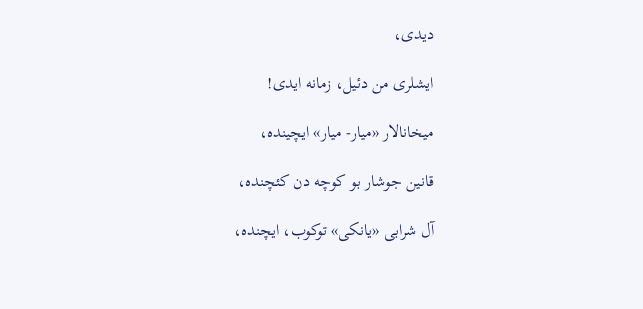دیدی،

ایشلری من دئیل، زمانه ایدی!

میخانالار «میار- میار» ایچینده،

قانین جوشار بو کوچه دن کئچنده،

آل شرابی «یانکی» توکوب، ایچنده،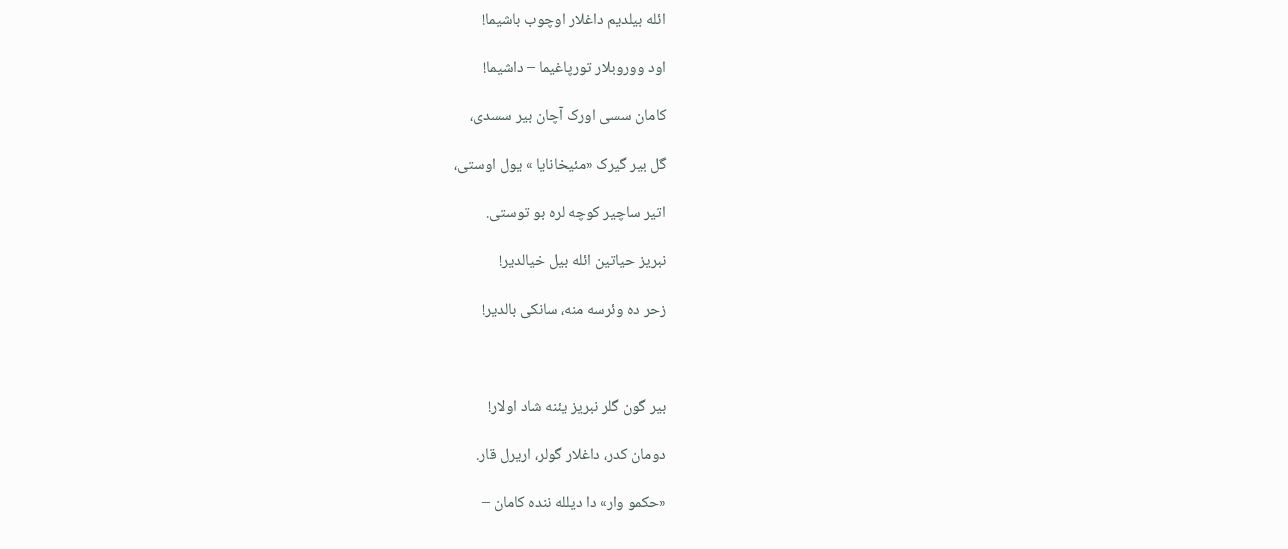ائله بیلدیم داغلار اوچوب باشیما!

اود ووروبلار تورپاغیما – داشیما!

کامان سسی اورک آچان بیر سسدی،

گل بیر گیرک «مئیخانایا » یول اوستی،

اتیر ساچیر کوچه لره بو توستی.

نبریز حیاتین ائله بیل خیالدیر!

زحر ده وئرسه منه، سانکی بالدیر!



بیر گون گلر نبریز یئنه شاد اولار!

دومان کدر، داغلار گولر، اریرل قار.

«حکمو وار» دا دیلله ننده کامان –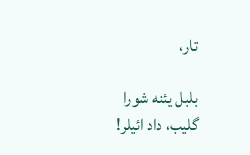تار،

بلبل یئنه شورا گلیب، داد ائیلر!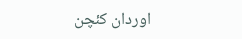اوردان کئچن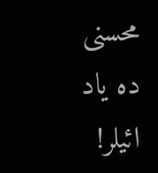محسنی ده یاد ائیلر!